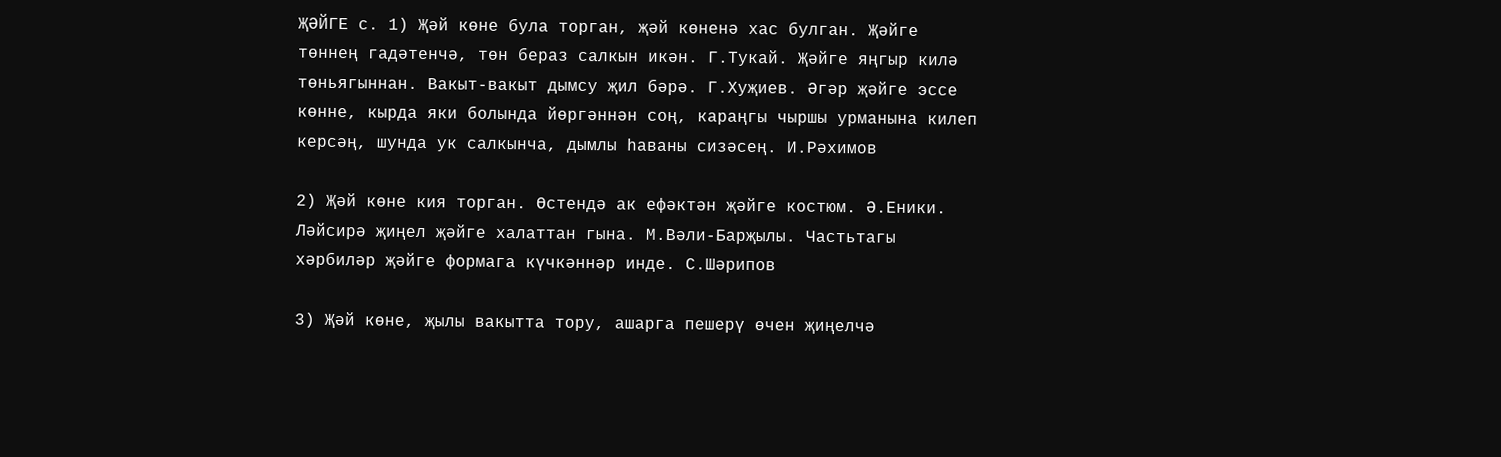ҖӘЙГЕ с. 1) Җәй көне була торган, җәй көненә хас булган. Җәйге төннең гадәтенчә, төн бераз салкын икән. Г.Тукай. Җәйге яңгыр килә төньягыннан. Вакыт-вакыт дымсу җил бәрә. Г.Хуҗиев. Әгәр җәйге эссе көнне, кырда яки болында йөргәннән соң, караңгы чыршы урманына килеп керсәң, шунда ук салкынча, дымлы һаваны сизәсең. И.Рәхимов

2) Җәй көне кия торган. Өстендә ак ефәктән җәйге костюм. Ә.Еники. Ләйсирә җиңел җәйге халаттан гына. М.Вәли-Барҗылы. Частьтагы хәрбиләр җәйге формага күчкәннәр инде. С.Шәрипов

3) Җәй көне, җылы вакытта тору, ашарга пешерү өчен җиңелчә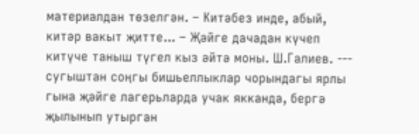материалдан төзелгән. – Китәбез инде, абый, китәр вакыт җитте... – Җәйге дачадан күчеп китүче таныш түгел кыз әйтә моны. Ш.Галиев. --- сугыштан соңгы бишьеллыклар чорындагы ярлы гына җәйге лагерьларда учак якканда, бергә җылынып утырган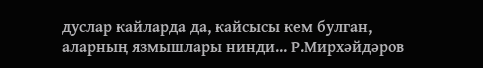дуслар кайларда да, кайсысы кем булган, аларның язмышлары нинди... Р.Мирхәйдәров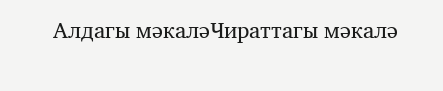Алдагы мәкаләЧираттагы мәкалә